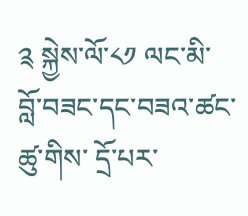༉ སྐྱེས་ལོ་༨༡ ལང་མི་ བློ་བཟང་དང་བཟའ་ཚང་ཚུ་གིས་ དྲོ་པར་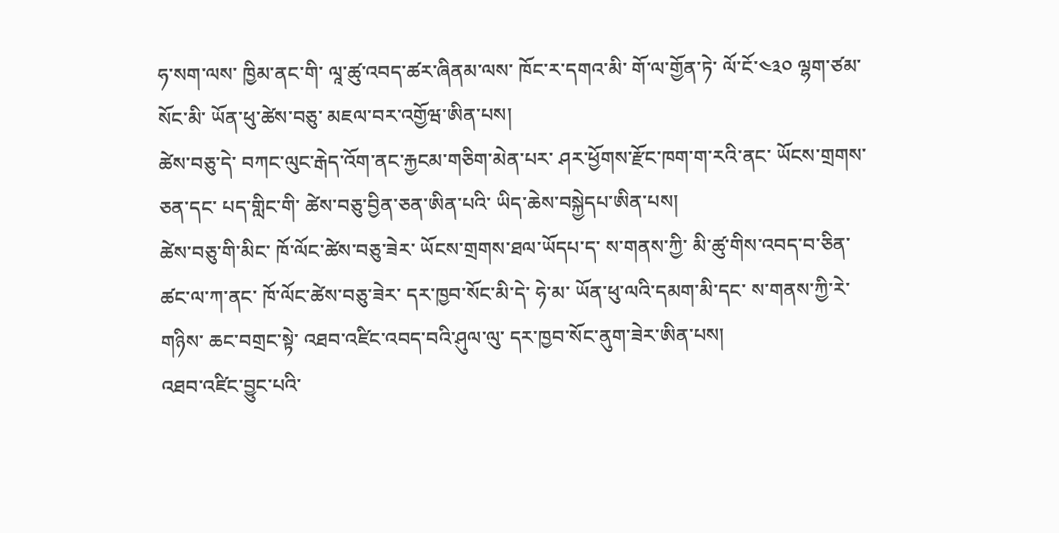ཧ་སག་ལས་ ཁྱིམ་ནང་གི་ ལཱ་ཚུ་འབད་ཚར་ཞིནམ་ལས་ ཁོང་ར་དགའ་མི་ གོ་ལ་གྱོན་ཏེ་ ལོ་ངོ་༤༣༠ ལྷག་ཙམ་སོང་མི་ ཡོན་ཕུ་ཚེས་བཅུ་ མཇལ་བར་འགྱོཝ་ཨིན་པས།
ཚེས་བཅུ་དེ་ བཀང་ལུང་རྒེད་འོག་ནང་རྐྱངམ་གཅིག་མེན་པར་ ཤར་ཕྱོགས་རྫོང་ཁག་ག་རའི་ནང་ ཡོངས་གྲགས་ཅན་དང་ པད་གླིང་གི་ ཚེས་བཅུ་བྱིན་ཅན་ཨིན་པའི་ ཡིད་ཆེས་བསྐྱེདཔ་ཨིན་པས།
ཚེས་བཅུ་གི་མིང་ ཁོ་ལོང་ཚེས་བཅུ་ཟེར་ ཡོངས་གྲགས་ཐལ་ཡོདཔ་ད་ ས་གནས་ཀྱི་ མི་ཚུ་གིས་འབད་བ་ཅིན་ ཚང་ལ་ཀ་ནང་ ཁོ་ལོང་ཚེས་བཅུ་ཟེར་ དར་ཁྱབ་སོང་མི་དེ་ ཧེ་མ་ ཡོན་ཕུ་ལའི་དམག་མི་དང་ ས་གནས་ཀྱི་རེ་གཉིས་ ཆང་བགྲང་སྟེ་ འཐབ་འཛིང་འབད་བའི་ཤུལ་ལུ་ དར་ཁྱབ་སོང་ནུག་ཟེར་ཨིན་པས།
འཐབ་འཛིང་བྱུང་པའི་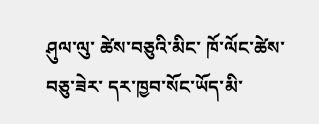ཤུལ་ལུ་ ཚེས་བཅུའི་མིང་ ཁོ་ལོང་ཚེས་བཅུ་ཟེར་ དར་ཁྱབ་སོང་ཡོད་མི་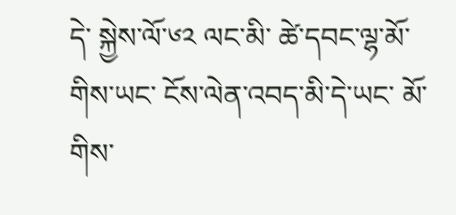དེ་ སྐྱེས་ལོ་༦༢ ལང་མི་ ཚེ་དབང་ལྷ་མོ་གིས་ཡང་ ངོས་ལེན་འབད་མི་དེ་ཡང་ མོ་གིས་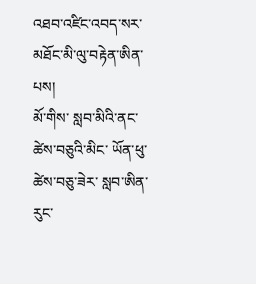འཐབ་འཛིང་འབད་སར་ མཐོང་མི་ལུ་བརྟེན་ཨིན་པས།
མོ་གིས་ སླབ་མིའི་ནང་ ཚེས་བཅུའི་མིང་ ཡོན་ཕུ་ཚེས་བཅུ་ཟེར་ སླབ་ཨིན་རུང་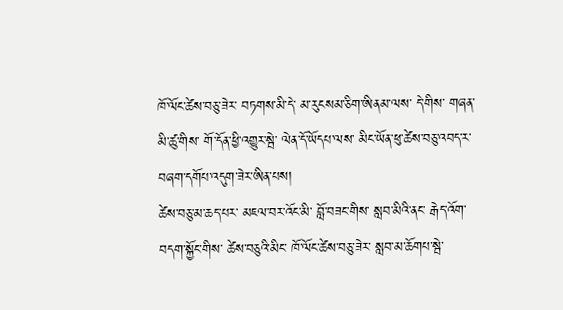ཁོ་ལོང་ཚེས་བཅུ་ཟེར་ བཏགས་མི་དེ་ མ་རུངསམ་ཅིག་ཨིནམ་ལས་ དེ་གིས་ གཞན་མི་ཚུ་གིས་ གོ་དོན་ཕྱི་འགྱུར་སྦེ་ ལེན་དོ་ཡོདཔ་ལས་ མིང་ཡོན་ཕུ་ཚེས་བཅུ་འབད་ར་ བཞག་དགོཔ་འདུག་ཟེར་ཨིན་པས།
ཚེས་བཅུ་མ་ཆད་པར་ མཇལ་བར་འོང་མི་ བློ་བཟང་གིས་ སླབ་མིའི་ནང་ རྒེད་འོག་བདག་སྐྱོང་གིས་ ཚེས་བཅུའི་མིང་ ཁོ་ལོང་ཚེས་བཅུ་ཟེར་ སླབ་མ་ཆོགཔ་སྦེ་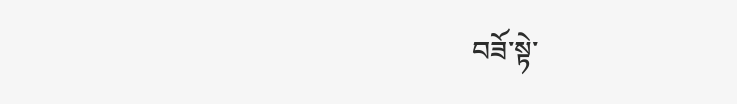བཟོ་སྟེ་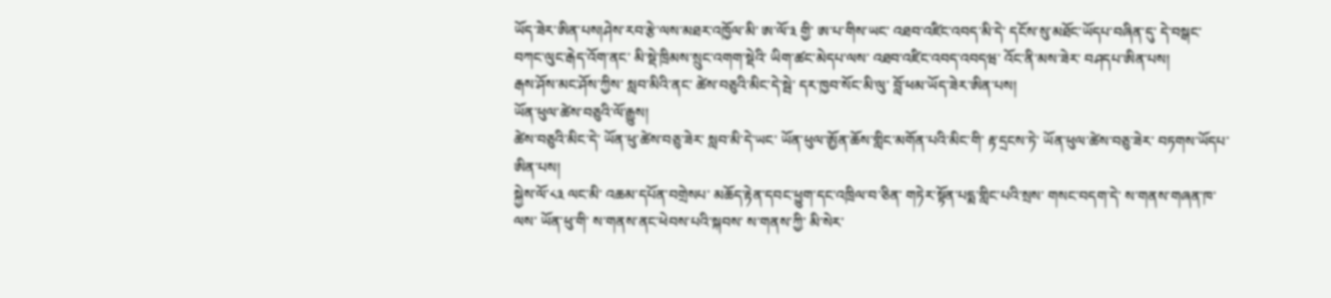ཡོད་ཟེར་ཨིན་པས།ཤེས་རབ་རྩེ་ལས་མཐར་འཁྱོལ་མི་ ཨ་ལོ་༣ གྱི་ ཨ་པ་གིས་ཡང་ འཐབ་འཛིང་འབད་མི་དེ་ དངོས་སུ་མཐོང་ཡོདཔ་བཞིན་དུ་ དེ་བསྒང་ བཀང་ལུང་རྒེད་འོག་ནང་ མི་སྡེ་ཁྲིམས་སྲུང་འགག་སྡེའི་ ཡིག་ཚང་མེདཔ་ལས་ འཐབ་འཛིང་འབད་འབདཝ་ འོང་ནི་མས་ཟེར་ བཤདཔ་ཨིན་པས།
རྒས་ཤོས་མང་ཤོས་ཀྱིས་ སླབ་མིའི་ནང་ ཚེས་བཅུའི་མིང་དེ་སྦེ་ དར་ཁྱབ་སོང་མི་ལུ་ བློ་ཕམ་ཡོད་ཟེར་ཨིན་པས།
ཡོན་ཕུལ་ཚེས་བཅུའི་ལོ་རྒྱུས།
ཚེས་བཅུའི་མིང་དེ་ ཡོན་ཕུ་ཚེས་བཅུ་ཟེར་ སླབ་མི་དེ་ཡང་ ཡོན་ཕུལ་ཨྱོན་ཆོས་གླིང་མགོན་པའི་མིང་གི་ རྟ་དྲངས་ཏེ་ ཡོན་ཕུལ་ཚེས་བཅུ་ཟེར་ བཏགས་ཡོདཔ་ཨིན་པས།
སྐྱེས་ལོ་༨༣ ལང་མི་ འཆམ་དཔོན་བགྲེསཔ་ མཆོད་རྟེན་དབང་ཕྱུག་དང་འཁྲིལ་བ་ཅིན་ གཏེར་སྟོན་པདྨ་གླིང་པའི་སྲས་ གསང་བདག་དེ་ ས་གནས་གཞན་ཁ་ལས་ ཡོན་ཕུ་གི་ ས་གནས་ནང་ཕེབས་པའི་སྐབས་ ས་གནས་ཀྱི་ མི་སེར་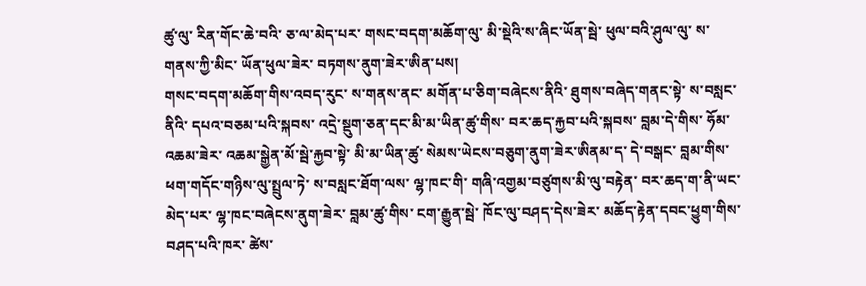ཚུ་ལུ་ རིན་གོང་ཆེ་བའི་ ཅ་ལ་མེད་པར་ གསང་བདག་མཆོག་ལུ་ མི་སྡེའི་ས་ཞིང་ཡོན་སྦེ་ ཕུལ་བའི་ཤུལ་ལུ་ ས་གནས་ཀྱི་མིང་ ཡོན་ཕུལ་ཟེར་ བཏགས་ནུག་ཟེར་ཨིན་པས།
གསང་བདག་མཆོག་གིས་འབད་རུང་ ས་གནས་ནང་ མགོན་པ་ཅིག་བཞེངས་ནིའི་ ཐུགས་བཞེད་གནང་སྟེ་ ས་བསླང་ནིའི་ དཔའ་བཅམ་པའི་སྐབས་ འདྲེ་སྡུག་ཅན་དང་མི་མ་ཡིན་ཚུ་གིས་ བར་ཆད་རྐྱབ་པའི་སྐབས་ བླམ་དེ་གིས་ ཧོམ་འཆམ་ཟེར་ འཆམ་སྒྱེན་མོ་སྦེ་རྐྱབ་སྟེ་ མི་མ་ཡིན་ཚུ་ སེམས་ཡེངས་བཅུག་ནུག་ཟེར་ཨིནམ་ད་ དེ་བསྒང་ བླམ་གིས་ ཕག་གདོང་གཉིས་ལུ་སྤྲུལ་ཏེ་ ས་བསླང་ཐོག་ལས་ ལྷ་ཁང་གི་ གཞི་འགྱམ་བཙུགས་མི་ལུ་བརྟེན་ བར་ཆད་ག་ནི་ཡང་མེད་པར་ ལྷ་ཁང་བཞེངས་ནུག་ཟེར་ བླམ་ཚུ་གིས་ ངག་རྒྱུན་སྦེ་ ཁོང་ལུ་བཤད་དེས་ཟེར་ མཆོད་རྟེན་དབང་ཕྱུག་གིས་ བཤད་པའི་ཁར་ ཚེས་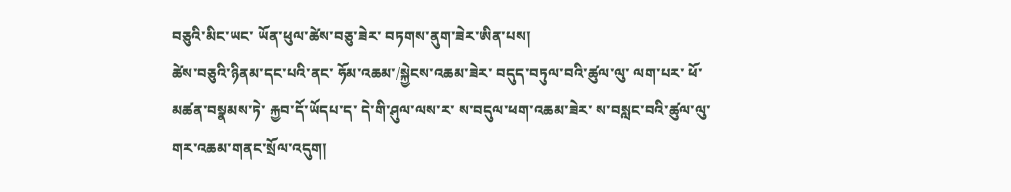བཅུའི་མིང་ཡང་ ཡོན་ཕུལ་ཚེས་བཅུ་ཟེར་ བཏགས་ནུག་ཟེར་ཨིན་པས།
ཚེས་བཅུའི་ཉིནམ་དང་པའི་ནང་ ཧོམ་འཆམ་/སྐྱེངས་འཆམ་ཟེར་ བདུད་བཏུལ་བའི་ཚུལ་ལུ་ ལག་པར་ ཕོ་མཚན་བསྣམས་ཏེ་ རྐྱབ་དོ་ཡོདཔ་ད་ དེ་གི་ཤུལ་ལས་ར་ ས་བདུལ་ཕག་འཆམ་ཟེར་ ས་བསླང་བའི་ཚུལ་ལུ་ གར་འཆམ་གནང་སྲོལ་འདུག།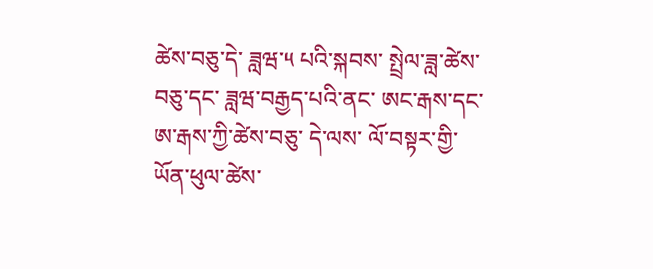ཚེས་བཅུ་དེ་ ཟླཝ་༥ པའི་སྐབས་ སྤྲེལ་ཟླ་ཚེས་བཅུ་དང་ ཟླཝ་བརྒྱད་པའི་ནང་ ཨང་རྒས་དང་ཨ་རྒས་ཀྱི་ཚེས་བཅུ་ དེ་ལས་ ལོ་བསྟར་གྱི་ ཡོན་ཕུལ་ཚེས་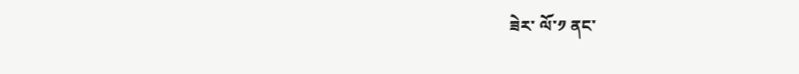ཟེར་ ལོ་༡ ནང་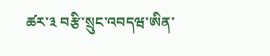ཚར་༣ བརྩི་སྲུང་འབདཝ་ཨིན་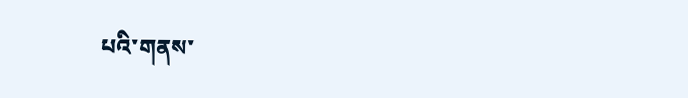པའི་གནས་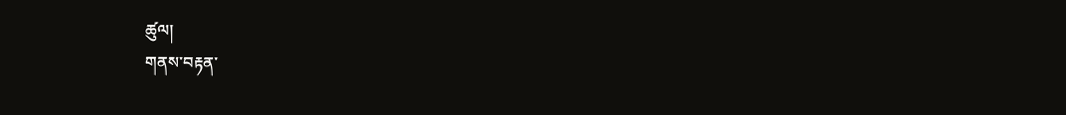ཚུལ།
གནས་བརྟན་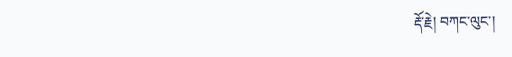རྡོ་རྗེ། བཀང་ལུང་།